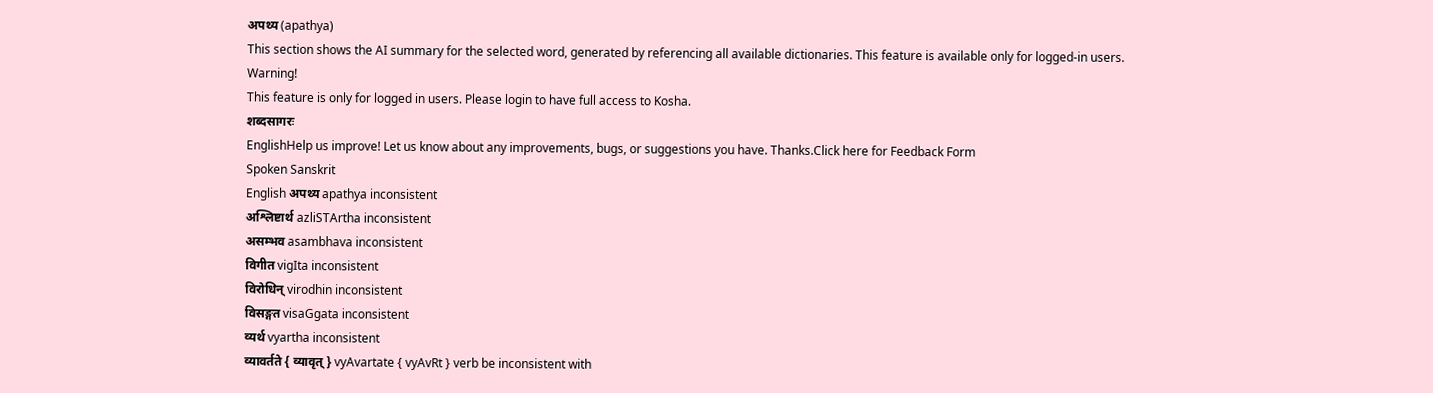अपथ्य (apathya)
This section shows the AI summary for the selected word, generated by referencing all available dictionaries. This feature is available only for logged-in users.
Warning!
This feature is only for logged in users. Please login to have full access to Kosha.
शब्दसागरः
EnglishHelp us improve! Let us know about any improvements, bugs, or suggestions you have. Thanks.Click here for Feedback Form
Spoken Sanskrit
English अपथ्य apathya inconsistent
अश्लिष्टार्थ azliSTArtha inconsistent
असम्भव asambhava inconsistent
विगीत vigIta inconsistent
विरोधिन् virodhin inconsistent
विसङ्गत visaGgata inconsistent
व्यर्थ vyartha inconsistent
व्यावर्तते { व्यावृत् } vyAvartate { vyAvRt } verb be inconsistent with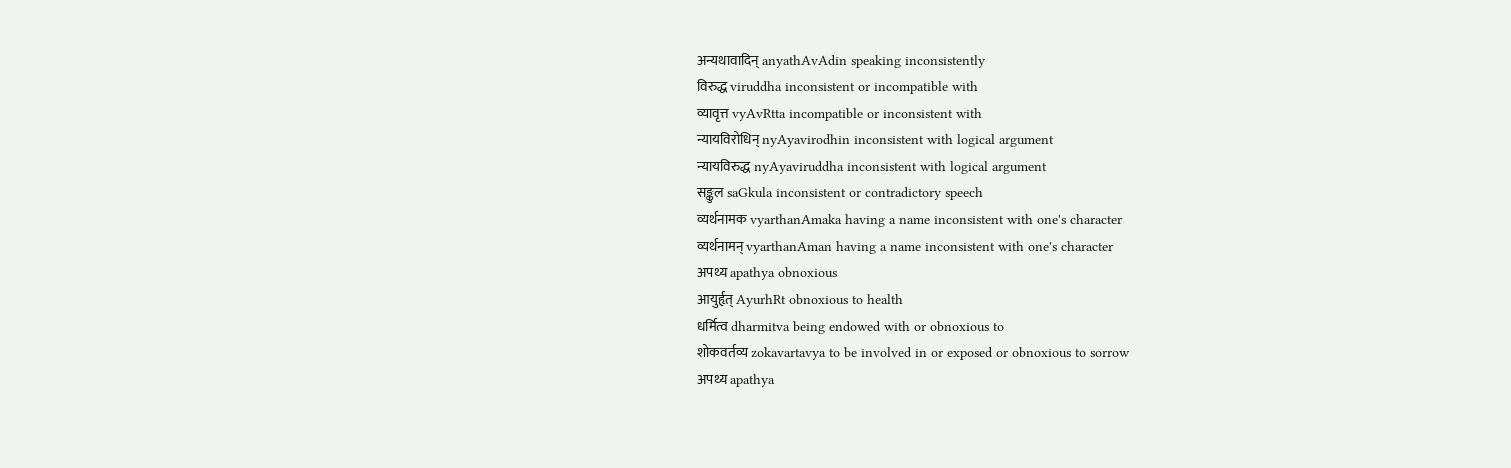अन्यथावादिन् anyathAvAdin speaking inconsistently
विरुद्ध viruddha inconsistent or incompatible with
व्यावृत्त vyAvRtta incompatible or inconsistent with
न्यायविरोधिन् nyAyavirodhin inconsistent with logical argument
न्यायविरुद्ध nyAyaviruddha inconsistent with logical argument
सङ्कुल saGkula inconsistent or contradictory speech
व्यर्थनामक vyarthanAmaka having a name inconsistent with one's character
व्यर्थनामन् vyarthanAman having a name inconsistent with one's character
अपथ्य apathya obnoxious
आयुर्हृत् AyurhRt obnoxious to health
धर्मित्व dharmitva being endowed with or obnoxious to
शोकवर्तव्य zokavartavya to be involved in or exposed or obnoxious to sorrow
अपथ्य apathya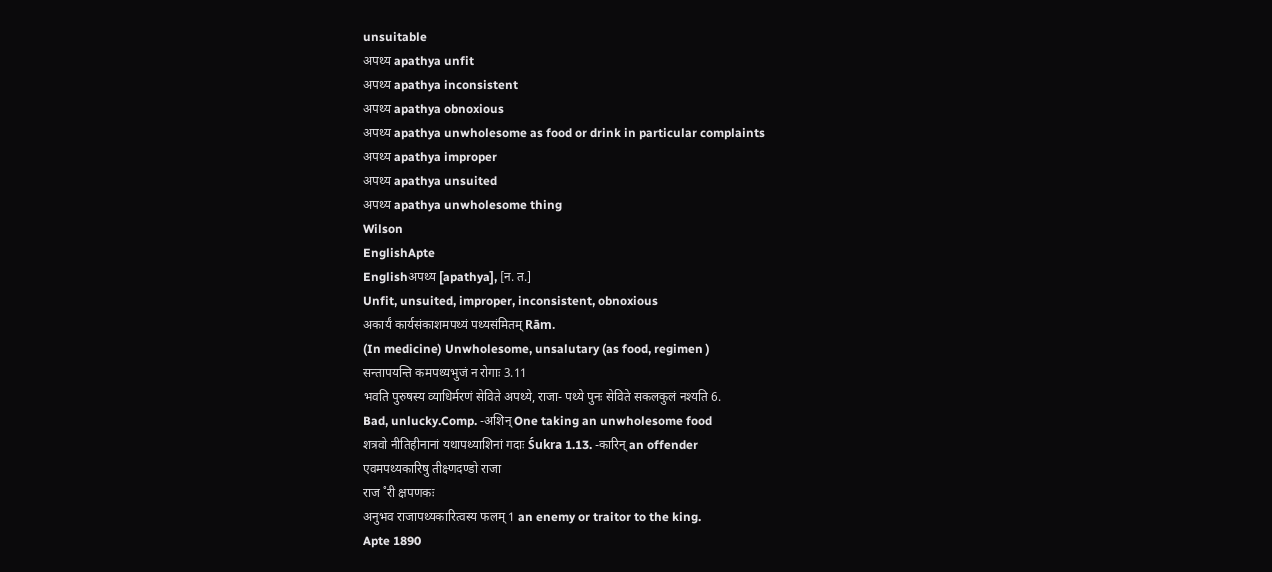unsuitable
अपथ्य apathya unfit
अपथ्य apathya inconsistent
अपथ्य apathya obnoxious
अपथ्य apathya unwholesome as food or drink in particular complaints
अपथ्य apathya improper
अपथ्य apathya unsuited
अपथ्य apathya unwholesome thing
Wilson
EnglishApte
Englishअपथ्य [apathya], [न. त.]
Unfit, unsuited, improper, inconsistent, obnoxious
अकार्यं कार्यसंकाशमपथ्यं पथ्यसंमितम् Rām.
(In medicine) Unwholesome, unsalutary (as food, regimen )
सन्तापयन्ति कमपथ्यभुजं न रोगाः 3.11
भवति पुरुषस्य व्याधिर्मरणं सेविते अपथ्ये, राजा- पथ्ये पुनः सेविते सकलकुलं नश्यति 6.
Bad, unlucky.Comp. -अशिन् One taking an unwholesome food
शत्रवो नीतिहीनानां यथापथ्याशिनां गदाः Śukra 1.13. -कारिन् an offender
एवमपथ्यकारिषु तीक्ष्णदण्डो राजा
राज ˚री क्षपणकः
अनुभव राजापथ्यकारित्वस्य फलम् 1 an enemy or traitor to the king.
Apte 1890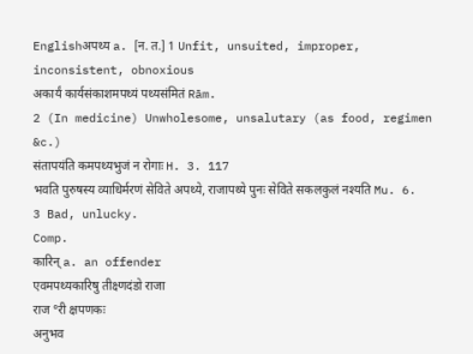Englishअपथ्य a. [न. त.] 1 Unfit, unsuited, improper, inconsistent, obnoxious
अकार्यं कार्यसंकाशमपथ्यं पथ्यसंमितं Rām.
2 (In medicine) Unwholesome, unsalutary (as food, regimen &c.)
संतापयंति कमपथ्यभुजं न रोगाः H. 3. 117
भवति पुरुषस्य व्याधिर्मरणं सेविते अपथ्ये, राजापथ्ये पुनः सेविते सकलकुलं नश्यति Mu. 6.
3 Bad, unlucky.
Comp.
कारिन् a. an offender
एवमपथ्यकारिषु तीक्ष्णदंडो राजा
राज °री क्षपणकः
अनुभव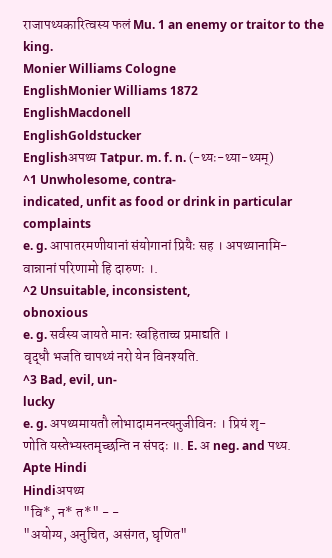राजापथ्यकारित्वस्य फलं Mu. 1 an enemy or traitor to the king.
Monier Williams Cologne
EnglishMonier Williams 1872
EnglishMacdonell
EnglishGoldstucker
Englishअपथ्य Tatpur. m. f. n. (-थ्यः-थ्या-थ्यम्)
^1 Unwholesome, contra-
indicated, unfit as food or drink in particular complaints
e. g. आपातरमणीयानां संयोगानां प्रियैः सह । अपथ्यानामि-
वान्नानां परिणामो हि दारुणः ।.
^2 Unsuitable, inconsistent,
obnoxious
e. g. सर्वस्य जायते मानः स्वहिताच्च प्रमाद्यति ।
वृद्धौ भजति चापथ्यं नरो येन विनश्यति.
^3 Bad, evil, un-
lucky
e. g. अपथ्यमायतौ लोभादामनन्त्यनुजीविनः । प्रियं शृ-
णोति यस्तेभ्यस्तमृच्छन्ति न संपदः ॥. E. अ neg. and पथ्य.
Apte Hindi
Hindiअपथ्य
"वि*, न* त*" - -
"अयोग्य, अनुचित, असंगत, घृणित"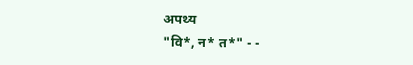अपथ्य
"वि*, न* त*" - -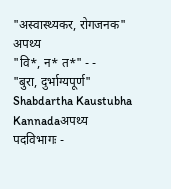"अस्वास्थ्यकर, रोगजनक"
अपथ्य
"वि*, न* त*" - -
"बुरा, दुर्भाग्यपूर्ण"
Shabdartha Kaustubha
Kannadaअपथ्य
पदविभागः -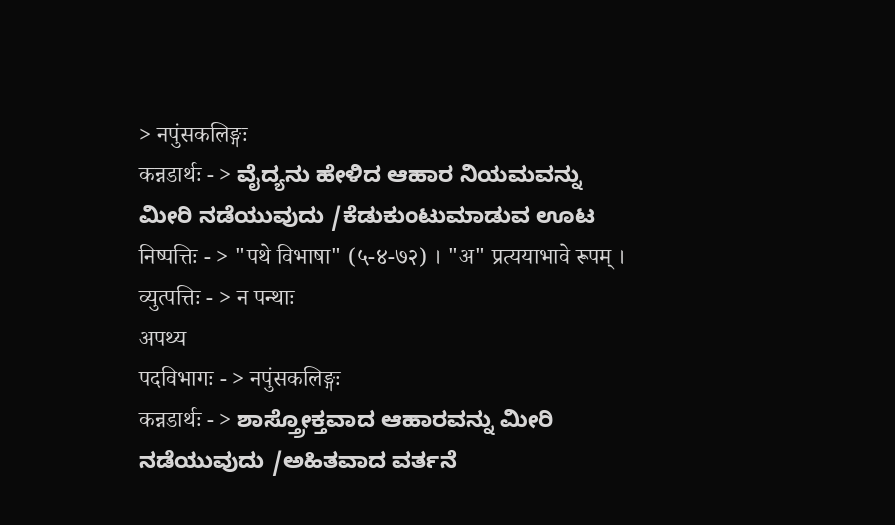> नपुंसकलिङ्गः
कन्नडार्थः - > ವೈದ್ಯನು ಹೇಳಿದ ಆಹಾರ ನಿಯಮವನ್ನು ಮೀರಿ ನಡೆಯುವುದು /ಕೆಡುಕುಂಟುಮಾಡುವ ಊಟ
निष्पत्तिः - > "पथे विभाषा" (५-४-७२) । "अ" प्रत्ययाभावे रूपम् ।
व्युत्पत्तिः - > न पन्थाः
अपथ्य
पदविभागः - > नपुंसकलिङ्गः
कन्नडार्थः - > ಶಾಸ್ತ್ರೋಕ್ತವಾದ ಆಹಾರವನ್ನು ಮೀರಿ ನಡೆಯುವುದು /ಅಹಿತವಾದ ವರ್ತನೆ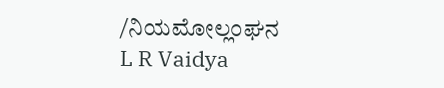/ನಿಯಮೋಲ್ಲಂಘನ
L R Vaidya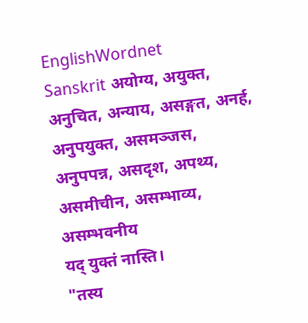EnglishWordnet
Sanskrit अयोग्य, अयुक्त, अनुचित, अन्याय, असङ्गत, अनर्ह, अनुपयुक्त, असमञ्जस, अनुपपन्न, असदृश, अपथ्य, असमीचीन, असम्भाव्य, असम्भवनीय
यद् युक्तं नास्ति।
"तस्य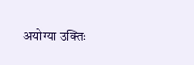अयोग्या उक्तिः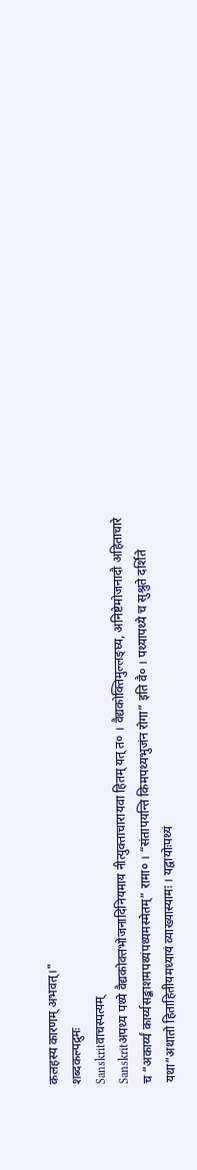कलहस्य कारणम् अभवत्।"
शब्दकल्पद्रुमः
Sanskritवाचस्पत्यम्
Sanskritअपथ्य पथ्ये वैद्यकोक्तभोजनादिनियमाय नीत्युक्ताचारायवा हितम् यत् त० । वैद्यकोक्तिमुल्लङ्घ्य, अनिष्टेमोजनादौ अहिताचारे च “अकार्य्यं कार्य्यसङ्काशमपथ्यंपथ्यमस्मेतम्” रामा० । “संतापयन्ति किमपथ्यभुजंन रोगा” इति वै० । पथ्यापथ्ये च सुश्रुते दर्शिते यथा“अथातो हिताहितीयमध्यायं व्याख्यास्यामः । यद्वायोःपथ्यं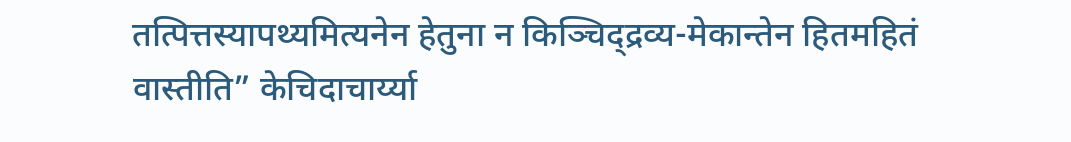तत्पित्तस्यापथ्यमित्यनेन हेतुना न किञ्चिद्द्रव्य-मेकान्तेन हितमहितं वास्तीति” केचिदाचार्य्या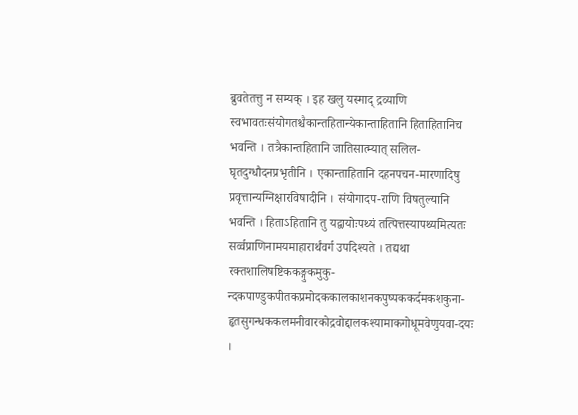ब्रुवतेतत्तु न सम्यक् । इह खलु यस्माद् द्रव्याणि स्वभावतःसंयोगतश्चैकान्तहितान्येकान्ताहितानि हिताहितानिच भवन्ति । तत्रैकान्तहितानि जातिसात्म्यात् सलिल-घृतदुग्धौदनप्रभृतीनि । एकान्ताहितानि दहनपचन-मारणादिषु प्रवृत्तान्यग्निक्षारविषादीनि । संयोगादप-राणि विषतुल्यानि भवन्ति । हिताऽहितानि तु यद्वायोःपथ्यं तत्पित्तस्यापथ्यमित्यतः सर्व्वप्राणिनामयमाहारार्थंवर्ग उपदिश्यते । तद्यथा रक्तशालिषष्टिककङ्गुकमुकु-न्दकपाण्डुकपीतकप्रमोदककालकाशनकपुष्पककर्दमकशकुना-हृतसुगन्धककलमनीवारकोद्रवोद्दालकश्यामाकगोधूमवेणुयवा-दयः ।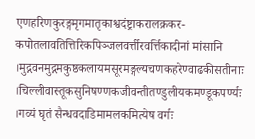एणहरिणकुरङ्गमृगमातृकाश्वदंष्ट्राकरालक्रकर-कपोतलावतित्तिरिकपिञ्जलवर्त्तीरवर्त्तिकादीनां मांसानि ।मुद्गवनमुद्गमकुष्ठकलायमसूरमङ्गल्यचणकहरेण्वाढकीसतीनाः ।चिल्लीवास्तूकसुनिषण्णकजीवन्तीतण्डुलीयकमण्डूकपर्ण्यः ।गव्यं घृतं सैन्धवदाडिमामलकमित्येष वर्गः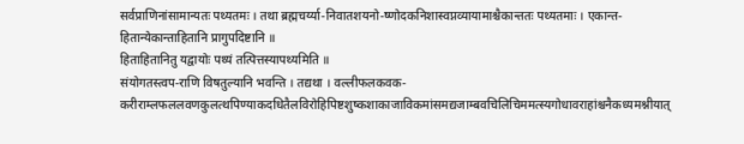सर्वप्राणिनांसामान्यतः पथ्यतमः । तथा ब्रह्मचर्य्या-निवातशयनो-ष्णोदकनिशास्वप्नव्यायामाश्चैकान्ततः पथ्यतमाः । एकान्त-हितान्येकान्ताहितानि प्रागुपदिष्टानि ॥
हिताहितानितु यद्वायोः पथ्यं तत्पित्तस्यापथ्यमिति ॥
संयोगतस्त्वप-राणि विषतुल्यानि भवन्ति । तद्यथा । वल्लीफलकवक-करीराम्लफललवणकुलत्थपिण्याकदधितैलविरोहिपिष्टशुष्कशाकाजाविकमांसमद्यजाम्बवचिलिचिममत्स्यगोधावराहांश्चनैकध्यमश्नीयात्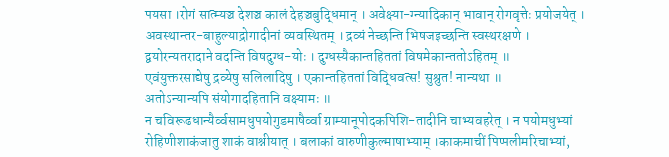पयसा ।रोगं सात्म्यञ्च देशञ्च कालं देहञ्चबुद्धिमान् । अवेक्ष्या-ग्न्यादिकान् भावान् रोगवृत्तेः प्रयोजयेत् । अवस्थान्तर-बाहुल्याद्रोगादीनां व्यवस्थितम् । द्रव्यं नेच्छन्ति भिषजइच्छन्ति स्वस्थरक्षणे । द्वयोरन्यतरादाने वदन्ति विषदुग्ध-योः । दुग्धस्यैकान्तहिततां विषमेकान्ततोऽहितम् ॥
एवंयुक्तरसाद्येषु द्रव्येषु सलिलादिषु । एकान्तहिततां विद्धिवत्स! सुश्रुत! नान्यथा ॥
अतोऽन्यान्यपि संयोगादहितानि वक्ष्यामः ॥
न चविरूढधान्यैर्व्वसामधुपयोगुडमाषैर्व्वा ग्राम्यानूपोदकपिशि-तादीनि चाभ्यवहरेत् । न पयोमधुभ्यां रोहिणीशाकंजातु शाकं वाश्नीयात् । बलाकां वारुणीकुल्माषाभ्याम् ।काकमाचीं पिप्पलीमरिचाभ्यां,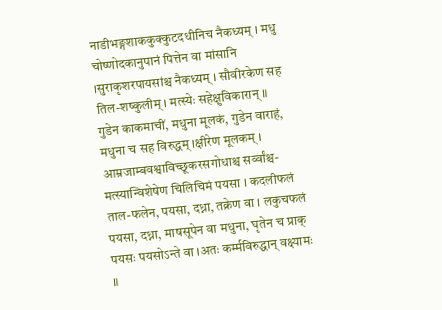नाडीभङ्गशाककुक्कुटदधीनिच नैकध्यम् । मधु चोष्णोदकानुपानं पित्तेन वा मांसानि ।सुराकृशरपायसांश्च नैकध्यम् । सौवीरकेण सह तिल-शष्कुलीम् । मत्स्येः सहेक्षुविकारान् ॥
गुडेन काकमाचीं, मधुना मूलकं, गुडेन वाराहं, मधुना च सह विरुद्धम् ।क्षीरेण मूलकम् । आम्रजाम्बवश्वाविच्छूकरसगोधाश्च सर्व्वांश्च-मत्स्यान्विशेषेण चिलिचिमं पयसा । कदलीफलं ताल-फलेन, पयसा, दध्ना, तक्रेण वा । लकुचफलं पयसा, दध्ना, माषसूपेन वा मधुना, घृतेन च प्राक् पयसः पयसोऽन्ते वा ।अतः कर्म्मविरुद्धान् वक्ष्यामः ॥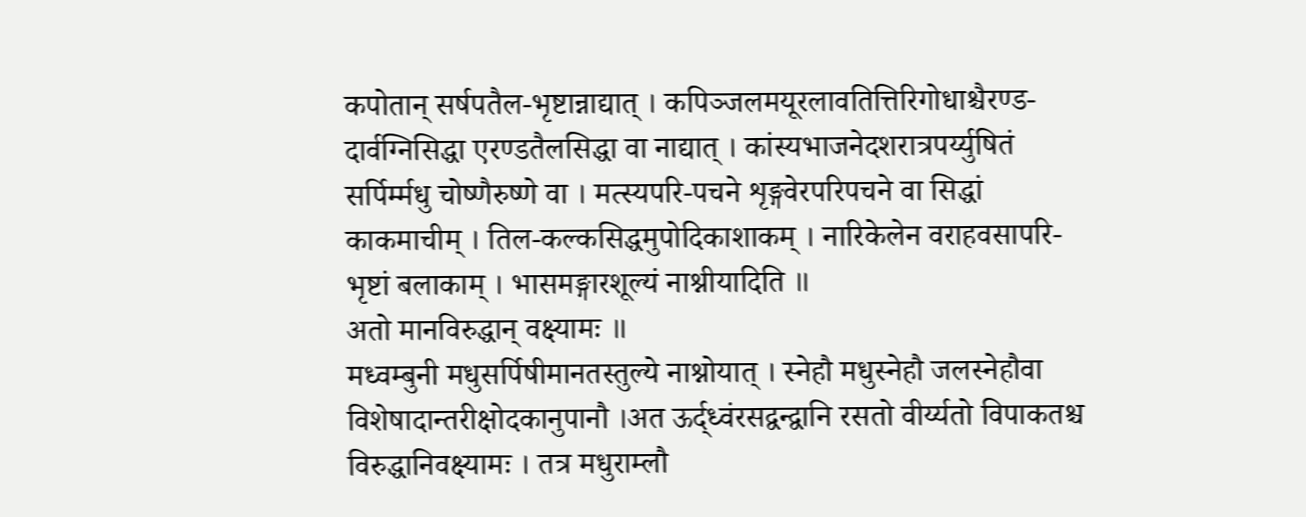कपोतान् सर्षपतैल-भृष्टान्नाद्यात् । कपिञ्जलमयूरलावतित्तिरिगोधाश्चैरण्ड-दार्वग्निसिद्धा एरण्डतैलसिद्धा वा नाद्यात् । कांस्यभाजनेदशरात्रपर्य्युषितं सर्पिर्म्मधु चोष्णैरुष्णे वा । मत्स्यपरि-पचने शृङ्गवेरपरिपचने वा सिद्धां काकमाचीम् । तिल-कल्कसिद्धमुपोदिकाशाकम् । नारिकेलेन वराहवसापरि-भृष्टां बलाकाम् । भासमङ्गारशूल्यं नाश्नीयादिति ॥
अतो मानविरुद्धान् वक्ष्यामः ॥
मध्वम्बुनी मधुसर्पिषीमानतस्तुल्ये नाश्नोयात् । स्नेहौ मधुस्नेहौ जलस्नेहौवा विशेषादान्तरीक्षोदकानुपानौ ।अत ऊर्द्ध्वंरसद्वन्द्वानि रसतो वीर्य्यतो विपाकतश्च विरुद्धानिवक्ष्यामः । तत्र मधुराम्लौ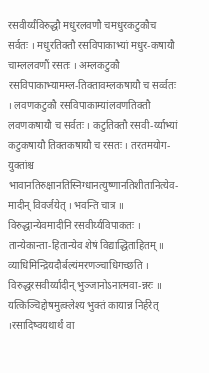रसवीर्य्यंविरुद्धौ मधुरलवणौ चमधुरकटुकौच सर्वतः । मधुरतिक्तौ रसविपाकाभ्यां मधुर-कषायौ चाम्ललवणौं रसतः । अम्लकटुकौ रसविपाकाभ्यामम्ल-तिक्तावम्लकषायौ च सर्व्वतः । लवणकटुकौ रसविपाकाम्यांलवणतिक्तौ लवणकषायौ च सर्वतः । कटुतिक्तौ रसवी-र्य्याभ्यां कटुकषायौ तिक्तकषायौ च रसतः । तरतमयोग-युक्तांश्च भावानतिरुक्षानतिस्निग्धानत्युष्णानतिशीतानित्येव-मादीन् विवर्जयेत् । भवन्ति चात्र ॥
विरुद्धान्येवमादीनि रसवीर्य्यविपाकतः । तान्येकान्ता-हितान्येव शेषं विद्याद्धिताहितम् ॥
व्याधिमिन्द्रियदौर्बल्यंमरणञ्चाधिगच्छति । विरुद्धरसवीर्य्यादीन् भुञ्जानोऽनात्मवा-न्नरः ॥
यत्किञ्चिद्दोषमुत्क्लेश्य भुक्तं कायान्न निर्हरेत् ।रसादिष्वयथार्थं वा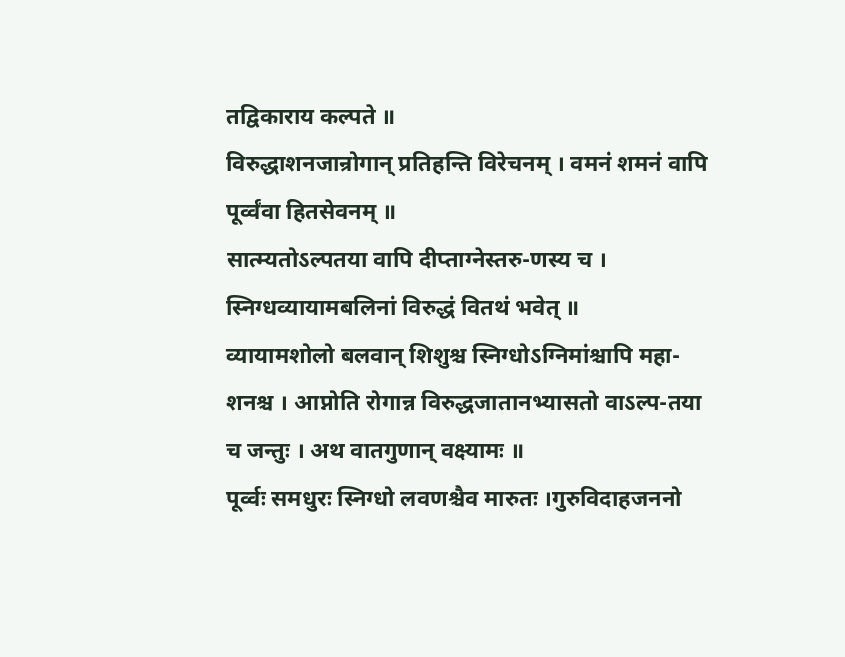तद्विकाराय कल्पते ॥
विरुद्धाशनजान्रोगान् प्रतिहन्ति विरेचनम् । वमनं शमनं वापि पूर्व्वंवा हितसेवनम् ॥
सात्म्यतोऽल्पतया वापि दीप्ताग्नेस्तरु-णस्य च । स्निग्धव्यायामबलिनां विरुद्धं वितथं भवेत् ॥
व्यायामशोलो बलवान् शिशुश्च स्निग्धोऽग्निमांश्चापि महा-शनश्च । आप्नोति रोगान्न विरुद्धजातानभ्यासतो वाऽल्प-तया च जन्तुः । अथ वातगुणान् वक्ष्यामः ॥
पूर्व्वः समधुरः स्निग्धो लवणश्चैव मारुतः ।गुरुविदाहजननो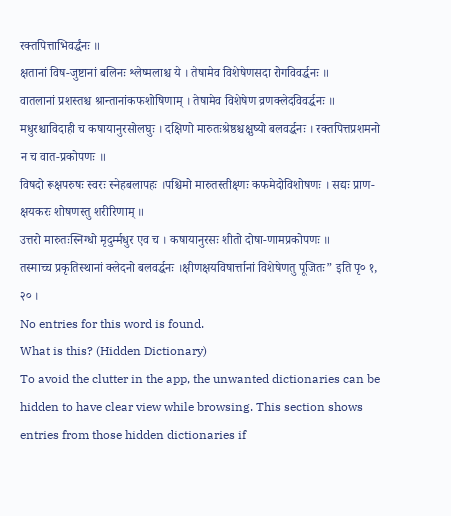रक्तपित्ताभिवर्द्धंनः ॥
क्षतानां विष-जुष्टानां बलिनः श्लेष्मलाश्च ये । तेषामेव विशेषेणसदा रोगविवर्द्धनः ॥
वातलानां प्रशस्तश्च श्रान्तानांकफशोषिणाम् । तेषामेव विशेषेण व्रणक्लेदविवर्द्धनः ॥
मधुरश्चाविदाही च कषायानुरसोलघुः । दक्षिणो मारुतःश्रेष्ठश्चक्षुष्यो बलवर्द्धनः । रक्तपित्तप्रशमनो न च वात-प्रकोपणः ॥
विषदो रूक्षपरुषः स्वरः स्नेहबलापहः ।पश्चिमो मारुतस्तीक्ष्णः कफमेदोविशोषणः । सद्यः प्राण-क्षयकरः शोषणस्तु शरीरिणाम् ॥
उत्तरो मारुतःस्निग्धो मृदुर्म्मधुर एव च । कषायानुरसः शीतो दोषा-णामप्रकोपणः ॥
तस्माच्च प्रकृतिस्थानां क्लेदनो बलवर्द्धनः ।क्षीणक्षयविषार्त्तानां विशेषेणतु पूजितः” इति पृ० १, २० ।
No entries for this word is found.
What is this? (Hidden Dictionary)
To avoid the clutter in the app, the unwanted dictionaries can be hidden to have clear view while browsing. This section shows entries from those hidden dictionaries if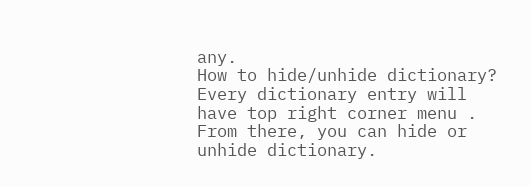any.
How to hide/unhide dictionary?
Every dictionary entry will have top right corner menu . From there, you can hide or unhide dictionary.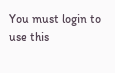You must login to use this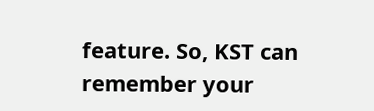feature. So, KST can remember your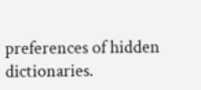preferences of hidden dictionaries.